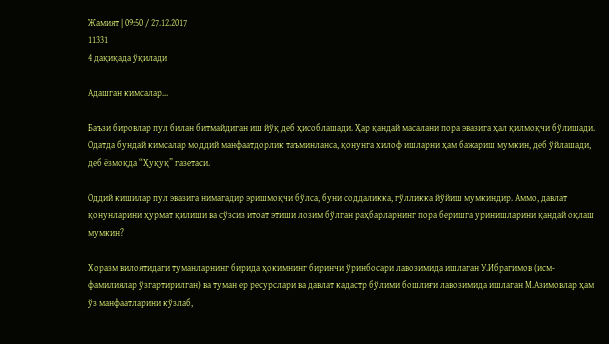Жамият | 09:50 / 27.12.2017
11331
4 дақиқада ўқилади

Адашган кимсалар...

Баъзи бировлар пул билан битмайдиган иш йўқ деб ҳисоблашади. Ҳар қандай масалани пора эвазига ҳал қилмоқчи бўлишади. Одатда бундай кимсалар моддий манфаатдорлик таъминланса, қонунга хилоф ишларни ҳам бажариш мумкин, деб ўйлашади, деб ёзмоқда “Ҳуқуқ” газетаси.

Оддий кишилар пул эвазига нимагадир эришмоқчи бўлса, буни соддаликка, гўлликка йўйиш мумкиндир. Аммо, давлат қонунларини ҳурмат қилиши ва сўзсиз итоат этиши лозим бўлган раҳбарларнинг пора беришга уринишларини қандай оқлаш мумкин?

Хоразм вилоятидаги туманларнинг бирида ҳокимнинг биринчи ўринбосари лавозимида ишлаган У.Ибрагимов (исм-фамилиялар ўзгартирилган) ва туман ер ресурслари ва давлат кадастр бўлими бошлиғи лавозимида ишлаган М.Азимовлар ҳам ўз манфаатларини кўзлаб,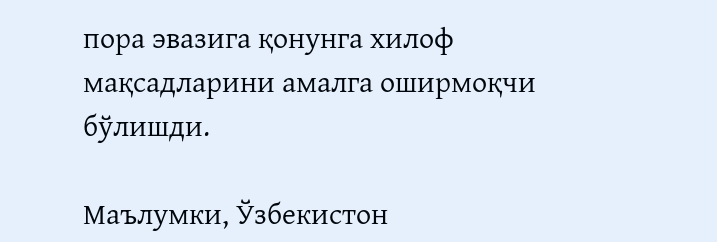пора эвазига қонунга хилоф мақсадларини амалга оширмоқчи бўлишди.

Маълумки, Ўзбекистон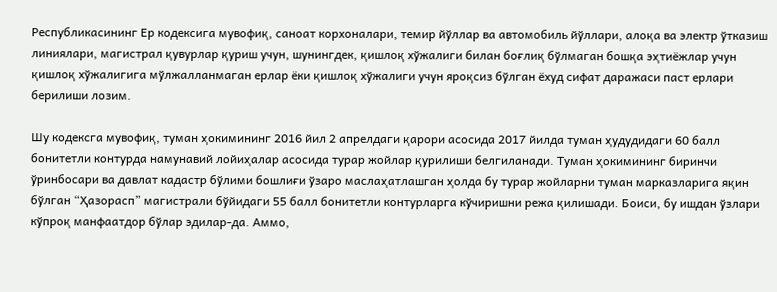Республикасининг Ер кодексига мувофиқ, саноат корхоналари, темир йўллар ва автомобиль йўллари, алоқа ва электр ўтказиш линиялари, магистрал қувурлар қуриш учун, шунингдек, қишлоқ хўжалиги билан боғлиқ бўлмаган бошқа эҳтиёжлар учун қишлоқ хўжалигига мўлжалланмаган ерлар ёки қишлоқ хўжалиги учун яроқсиз бўлган ёхуд сифат даражаси паст ерлари берилиши лозим.

Шу кодексга мувофиқ, туман ҳокимининг 2016 йил 2 апрелдаги қарори асосида 2017 йилда туман ҳудудидаги 60 балл бонитетли контурда намунавий лойиҳалар асосида турар жойлар қурилиши белгиланади. Туман ҳокимининг биринчи ўринбосари ва давлат кадастр бўлими бошлиғи ўзаро маслаҳатлашган ҳолда бу турар жойларни туман марказларига яқин бўлган “Ҳазорасп” магистрали бўйидаги 55 балл бонитетли контурларга кўчиришни режа қилишади. Боиси, бу ишдан ўзлари кўпроқ манфаатдор бўлар эдилар-да. Аммо,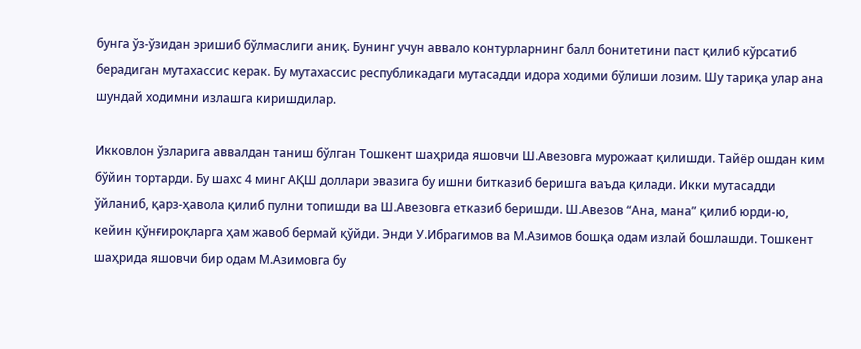бунга ўз-ўзидан эришиб бўлмаслиги аниқ. Бунинг учун аввало контурларнинг балл бонитетини паст қилиб кўрсатиб берадиган мутахассис керак. Бу мутахассис республикадаги мутасадди идора ходими бўлиши лозим. Шу тариқа улар ана шундай ходимни излашга киришдилар.

Икковлон ўзларига аввалдан таниш бўлган Тошкент шаҳрида яшовчи Ш.Авезовга мурожаат қилишди. Тайёр ошдан ким бўйин тортарди. Бу шахс 4 минг АҚШ доллари эвазига бу ишни битказиб беришга ваъда қилади. Икки мутасадди ўйланиб, қарз-ҳавола қилиб пулни топишди ва Ш.Авезовга етказиб беришди. Ш.Авезов “Ана, мана” қилиб юрди-ю, кейин қўнғироқларга ҳам жавоб бермай қўйди. Энди У.Ибрагимов ва М.Азимов бошқа одам излай бошлашди. Тошкент шаҳрида яшовчи бир одам М.Азимовга бу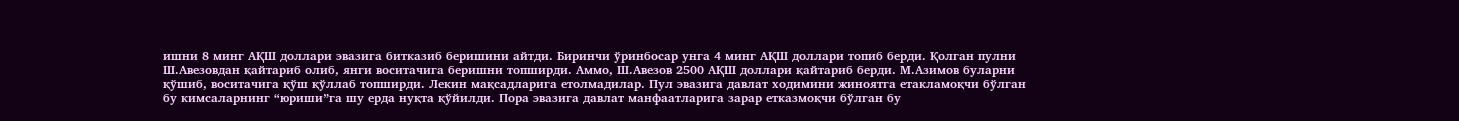ишни 8 минг АҚШ доллари эвазига битказиб беришини айтди. Биринчи ўринбосар унга 4 минг АҚШ доллари топиб берди. Қолган пулни Ш.Авезовдан қайтариб олиб, янги воситачига беришни топширди. Аммо, Ш.Авезов 2500 АҚШ доллари қайтариб берди. М.Азимов буларни қўшиб, воситачига қўш қўллаб топширди. Лекин мақсадларига етолмадилар. Пул эвазига давлат ходимини жиноятга етакламоқчи бўлган бу кимсаларнинг “юриши”га шу ерда нуқта қўйилди. Пора эвазига давлат манфаатларига зарар етказмоқчи бўлган бу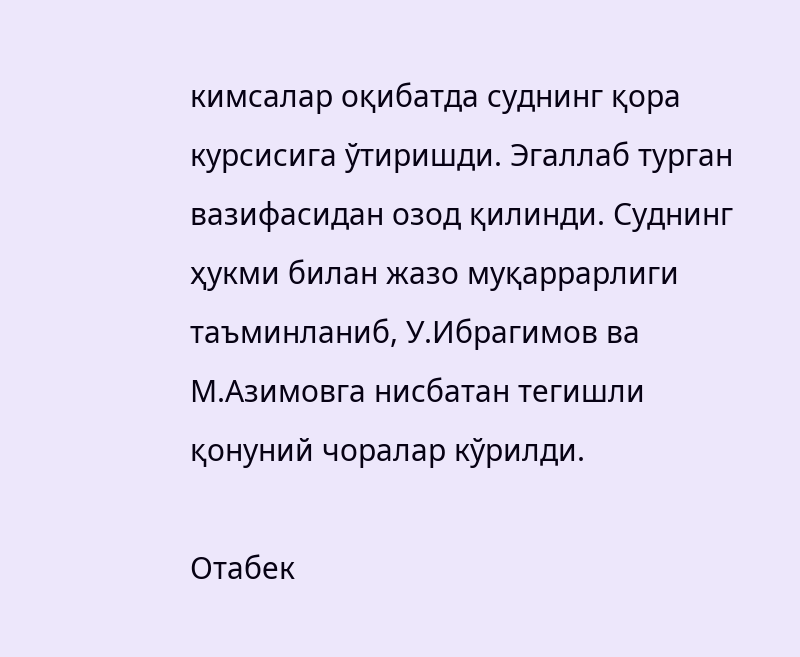кимсалар оқибатда суднинг қора курсисига ўтиришди. Эгаллаб турган вазифасидан озод қилинди. Суднинг ҳукми билан жазо муқаррарлиги таъминланиб, У.Ибрагимов ва М.Азимовга нисбатан тегишли қонуний чоралар кўрилди.

Отабек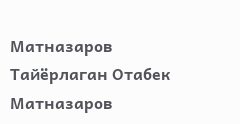Матназаров
Тайёрлаган Отабек Матназаров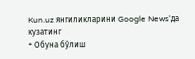Kun.uz янгиликларини Google News'да кузатинг
+ Обуна бўлиш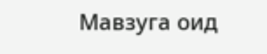Мавзуга оид